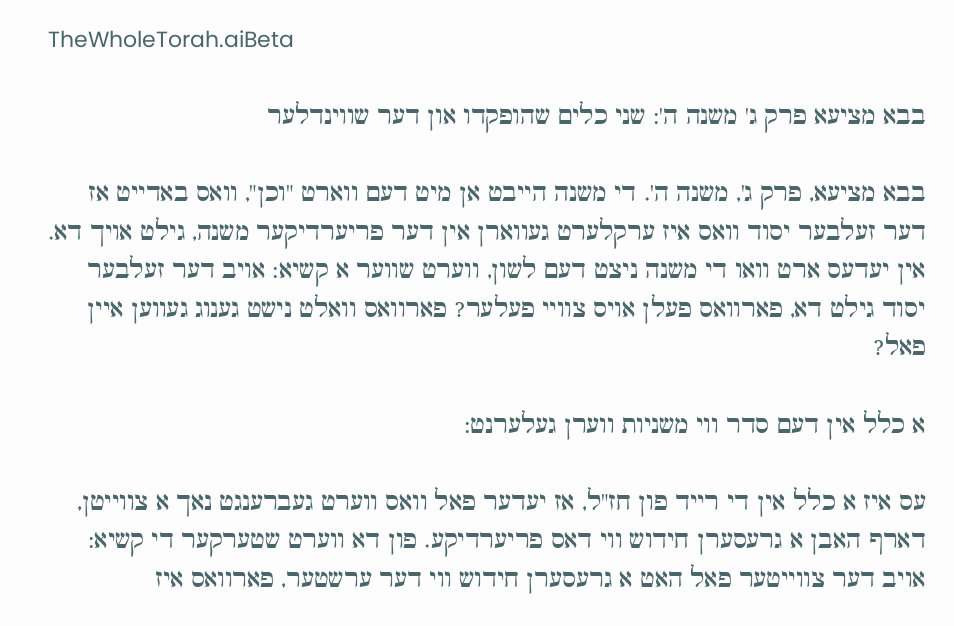TheWholeTorah.aiBeta

בבא מציעא פרק ג' משנה ה': שני כלים שהופקדו און דער שווינדלער

בבא מציעא, פרק ג', משנה ה'. די משנה הייבט אן מיט דעם ווארט "וכן", וואס באדייט אז דער זעלבער יסוד וואס איז ערקלערט געווארן אין דער פריערדיקער משנה, גילט אויך דא. אין יעדעס ארט וואו די משנה ניצט דעם לשון, ווערט שווער א קשיא: אויב דער זעלבער יסוד גילט דא, פארוואס פעלן אויס צוויי פעלער? פארוואס וואלט נישט גענוג געווען איין פאל?

א כלל אין דעם סדר ווי משניות ווערן געלערנט:

עס איז א כלל אין די רייד פון חז"ל, אז יעדער פאל וואס ווערט געברענגט נאך א צווייטן, דארף האבן א גרעסערן חידוש ווי דאס פריערדיקע. פון דא ווערט שטערקער די קשיא: אויב דער צווייטער פאל האט א גרעסערן חידוש ווי דער ערשטער, פארוואס איז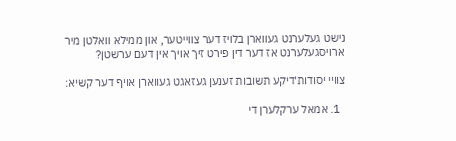נישט געלערנט געווארן בלויז דער צווייטער, און ממילא וואלטן מיר ארויסגעלערנט אז דער דין פירט זיך אויך אין דעם ערשטן?

צוויי יסודות'דיקע תשובות זענען געזאגט געווארן אויף דער קשיא:

  1. אמאל ערקלערן די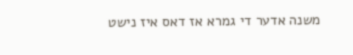משנה אדער די גמרא אז דאס איז נישט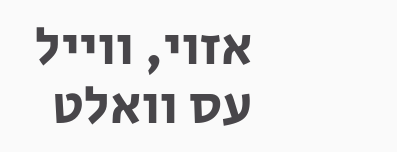אזוי, ווייל עס וואלט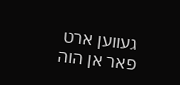געווען ארט פאר אן הוה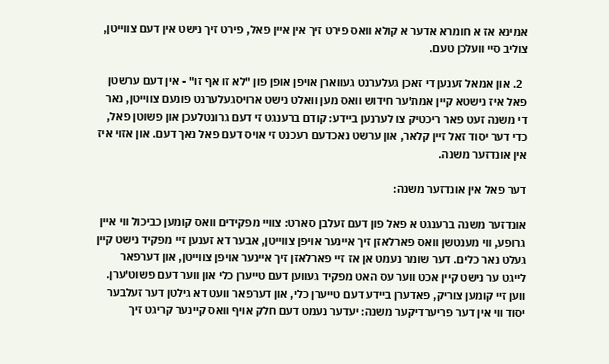אמינא אז א חומרא אדער א קולא וואס פירט זיך אין איין פאל, פירט זיך נישט אין דעם צווייטן, צוליב סיי וועלכן טעם.

  2. און אמאל זענען די זאכן געלערנט געווארן אויפן אופן פון "לא זו אף זו" - אין דעם ערשטן פאל איז נישטא קיין אמת'ער חידוש וואס מען וואלט נישט ארויסגעלערנט פונעם צווייטן, נאר די משנה זעט פאר ריכטיק צו לערנען ביידע: קודם ברענגט זי דעם גרונטלעכן און פשוטן פאל, כדי דער יסוד זאל זיין קלאר, און ערשט נאכדעם רעכנט זי אויס דעם פאל נאך דעם. און אזוי איז אין אונדזער משנה.

דער פאל אין אונדזער משנה:

אונדזער משנה ברענגט א פאל פון דעם זעלבן סארט: צוויי מפקידים וואס קומען כביכול ווי איין גרופע, ווי מענטשן וואס פארלאזן זיך איינער אויפן צווייטן, אבער דא זענען זיי מפקיד נישט קיין געלט נאר כלים. דער שומר נעמט אן אז זיי פארלאזן זיך איינער אויפן צווייטן, און דערפאר לייגט ער נישט קיין אכט ווער עס האט מפקיד געווען דעם טייערן כלי און ווער דעם פשוט'ערן. ווען זיי קומען צוריק, פאדערן ביידע דעם טייערן כלי, און דערפאר וועט דא גילטן דער זעלבער יסוד ווי אין דער פריערדיקער משנה: יעדער נעמט דעם חלק אויף וואס קיינער קריגט זיך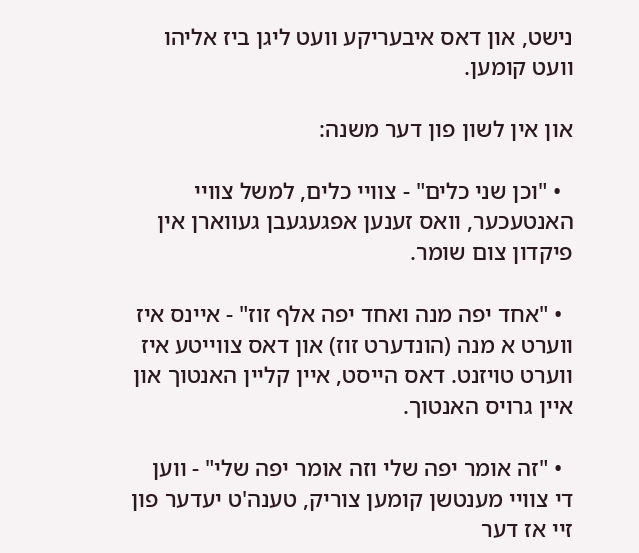נישט, און דאס איבעריקע וועט ליגן ביז אליהו וועט קומען.

און אין לשון פון דער משנה:

  • "וכן שני כלים" - צוויי כלים, למשל צוויי האנטעכער, וואס זענען אפגעגעבן געווארן אין פיקדון צום שומר.

  • "אחד יפה מנה ואחד יפה אלף זוז" - איינס איז ווערט א מנה (הונדערט זוז) און דאס צווייטע איז ווערט טויזנט. דאס הייסט, איין קליין האנטוך און איין גרויס האנטוך.

  • "זה אומר יפה שלי וזה אומר יפה שלי" - ווען די צוויי מענטשן קומען צוריק, טענה'ט יעדער פון זיי אז דער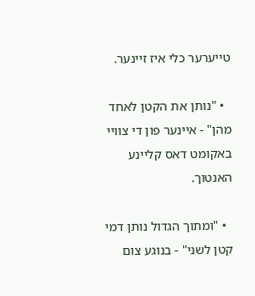טייערער כלי איז זיינער.

  • "נותן את הקטן לאחד מהן" - איינער פון די צוויי באקומט דאס קליינע האנטוך.

  • "ומתוך הגדול נותן דמי קטן לשני" - בנוגע צום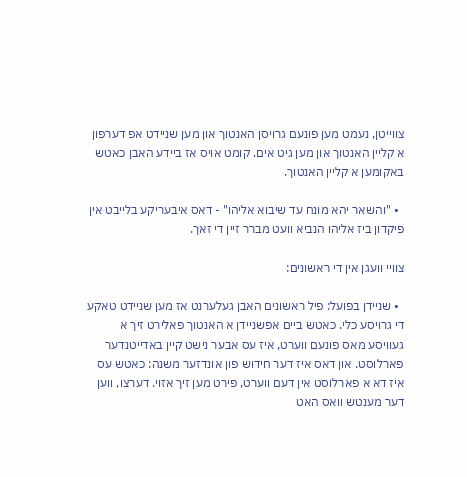צווייטן, נעמט מען פונעם גרויסן האנטוך און מען שניידט אפ דערפון א קליין האנטוך און מען גיט אים. קומט אויס אז ביידע האבן כאטש באקומען א קליין האנטוך.

  • "והשאר יהא מונח עד שיבוא אליהו" - דאס איבעריקע בלייבט אין פיקדון ביז אליהו הנביא וועט מברר זיין די זאך.

צוויי וועגן אין די ראשונים:

  • שניידן בפועל: פיל ראשונים האבן געלערנט אז מען שניידט טאקע די גרויסע כלי. כאטש ביים אפשניידן א האנטוך פאלירט זיך א געוויסע מאס פונעם ווערט, איז עס אבער נישט קיין באדייטנדער פארלוסט. און דאס איז דער חידוש פון אונדזער משנה: כאטש עס איז דא א פארלוסט אין דעם ווערט, פירט מען זיך אזוי. דערצו, ווען דער מענטש וואס האט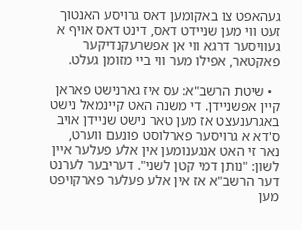געהאפט צו באקומען דאס גרויסע האנטוך זעט ווי מען שניידט דאס, דינט דאס אויף א געוויסער דרגא ווי אן אפשרעקנדיקער פאקטאר, אפילו מער ווי ביי מזומן געלט.

  • שיטת הרשב"א: עס איז גארנישט פאראן קיין אפשניידן. די משנה האט קיינמאל נישט באגרענעצט אז מען טאר נישט שניידן אויב ס'דא א גרויסער פארלוסט פונעם ווערט, נאר זי האט אנגענומען אין אלע פעלער איין לשון: "נותן דמי קטן לשני". דעריבער לערנט דער הרשב"א אז אין אלע פעלער פארקויפט מען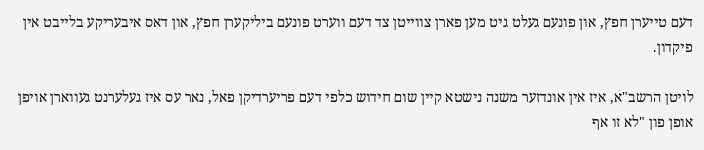דעם טייערן חפץ, און פונעם געלט גיט מען פארן צווייטן צד דעם ווערט פונעם ביליקערן חפץ, און דאס איבעריקע בלייבט אין פיקדון.

לויטן הרשב"א, איז אין אונדזער משנה נישטא קיין שום חידוש כלפי דעם פריערדיקן פאל, נאר עס איז געלערנט געווארן אויפן אופן פון "לא זו אף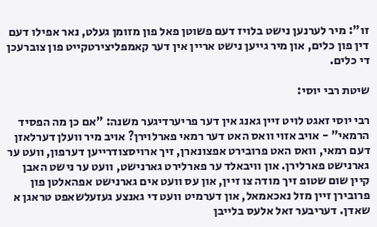זו": מיר לערנען נישט בלויז דעם פשוטן פאל פון מזומן געלט, נאר אפילו דעם דין פון כלים, און מיר גייען נישט אריין אין דער קאמפליצירטקייט פון צוברעכן די כלים.

שיטת רבי יוסי:

רבי יוסי זאגט לויט זיין גאנג אין דער פריערדיגער משנה: "אם כן מה הפסיד הרמאי" - אויב אזוי וואס האט דער רמאי פארלוירן? אויב מיר וועלן דערלאזן דעם רמאי, וואס האט פרובירט אפצונארן, זיך ארויסצודרייען דערפון, וועט ער גארנישט פארלירן. און וויבאלד ער פארלירט גארנישט, וועט ער נישט האבן קיין שום שטופ זיך מודה צו זיין, און עס וועט אים גארנישט אפהאלטן פון פרובירן זיין מזל נאכאמאל, און דערמיט וועט די גאנצע געזעלשאפט טראגן א שאדן. דעריבער זאל אלעס בלייבן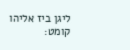ליגן ביז אליהו קומט: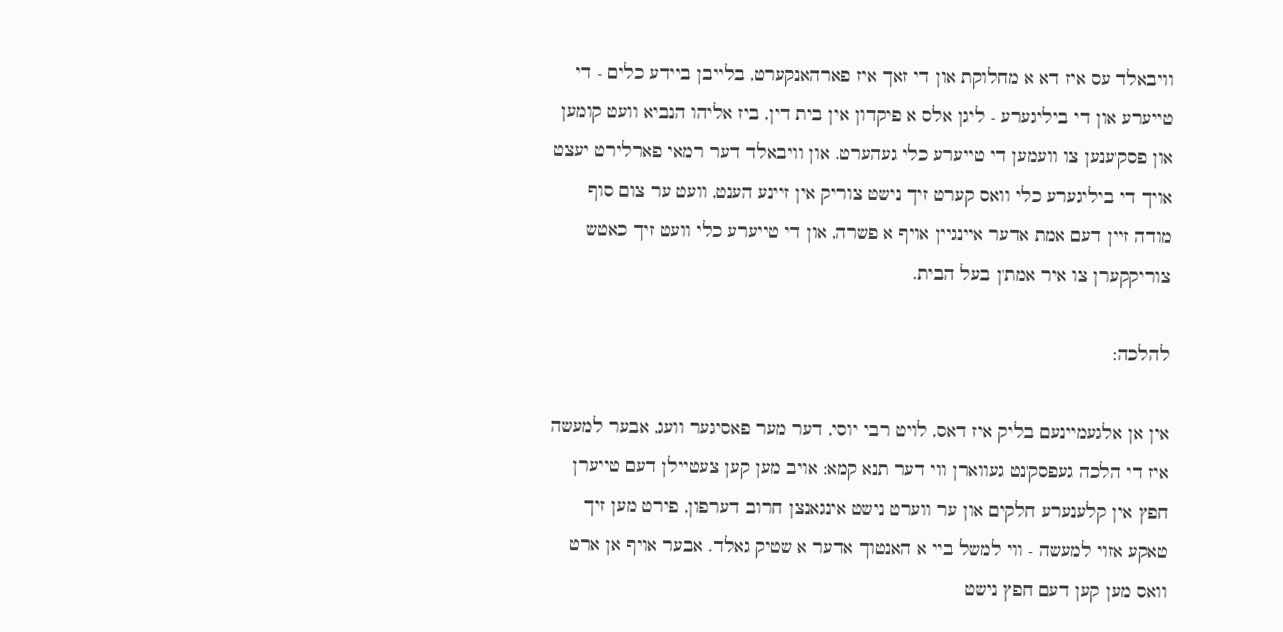וויבאלד עס איז דא א מחלוקת און די זאך איז פארהאנקערט, בלייבן ביידע כלים - די טייערע און די ביליגערע - ליגן אלס א פיקדון אין בית דין, ביז אליהו הנביא וועט קומען און פסק'ענען צו וועמען די טייערע כלי געהערט. און וויבאלד דער רמאי פארלירט יעצט אויך די ביליגערע כלי וואס קערט זיך נישט צוריק אין זיינע הענט, וועט ער צום סוף מודה זיין דעם אמת אדער איינגיין אויף א פשרה, און די טייערע כלי וועט זיך כאטש צוריקקערן צו איר אמת'ן בעל הבית.

להלכה:

אין אן אלגעמיינעם בליק איז דאס, לויט רבי יוסי, דער מער פאסיגער וועג, אבער למעשה איז די הלכה געפסק'נט געווארן ווי דער תנא קמא: אויב מען קען צעטיילן דעם טייערן חפץ אין קלענערע חלקים און ער ווערט נישט אינגאנצן חרוב דערפון, פירט מען זיך טאקע אזוי למעשה - ווי למשל ביי א האנטוך אדער א שטיק גאלד. אבער אויף אן ארט וואס מען קען דעם חפץ נישט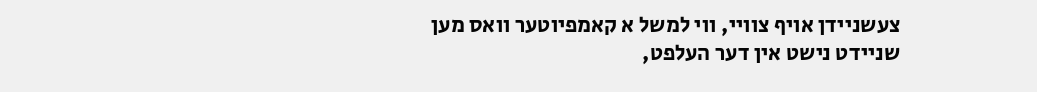צעשניידן אויף צוויי, ווי למשל א קאמפיוטער וואס מען שניידט נישט אין דער העלפט,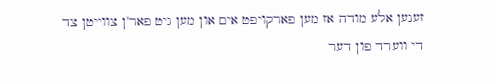זענען אלע מודה אז מען פארקויפט אים און מען גיט פאר'ן צווייטן צד די ווערד פון דער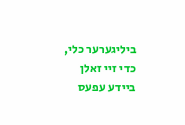ביליגערער כלי, כדי זיי זאלן ביידע עפעס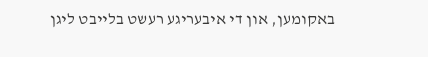באקומען, און די איבעריגע רעשט בלייבט ליגן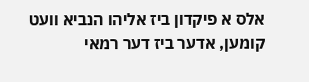אלס א פיקדון ביז אליהו הנביא וועט קומען, אדער ביז דער רמאי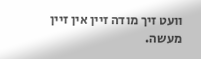וועט זיך מודה זיין אין זיין מעשה.